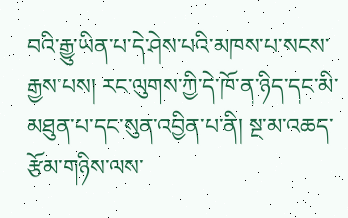བའི་རྒྱུ་ཡིན་པ་དེ་ཤེས་པའི་མཁས་པ་སངས་རྒྱས་པས། རང་ལུགས་ཀྱི་དེ་ཁོ་ན་ཉིད་དང་མི་མཐུན་པ་དང་སུན་འབྱིན་པ་ནི། སྔ་མ་འཆད་རྩོམ་གཉིས་ལས་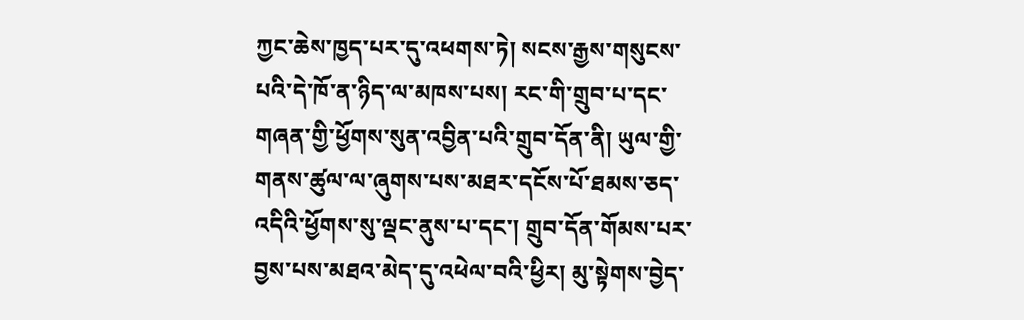ཀྱང་ཆེས་ཁྱད་པར་དུ་འཕགས་ཏེ། སངས་རྒྱས་གསུངས་པའི་དེ་ཁོ་ན་ཉིད་ལ་མཁས་པས། རང་གི་གྲུབ་པ་དང་གཞན་གྱི་ཕྱོགས་སུན་འབྱིན་པའི་གྲུབ་དོན་ནི། ཡུལ་གྱི་གནས་ཚུལ་ལ་ཞུགས་པས་མཐར་དངོས་པོ་ཐམས་ཅད་འདིའི་ཕྱོགས་སུ་ལྡང་ནུས་པ་དང་། གྲུབ་དོན་གོམས་པར་བྱས་པས་མཐའ་མེད་དུ་འཕེལ་བའི་ཕྱིར། མུ་སྟེགས་བྱེད་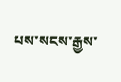པས་སངས་རྒྱས་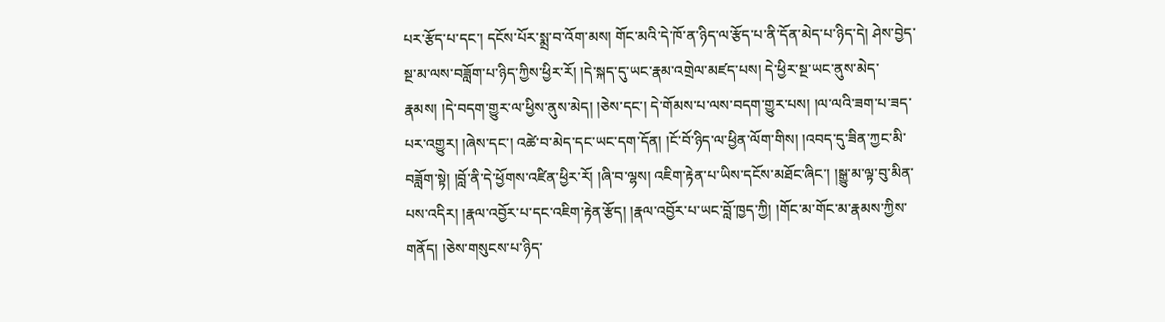པར་རྩོད་པ་དང་། དངོས་པོར་སྨྲ་བ་འོག་མས། གོང་མའི་དེ་ཁོ་ན་ཉིད་ལ་རྩོད་པ་ནི་དོན་མེད་པ་ཉིད་དེ། ཤེས་བྱེད་སྔ་མ་ལས་བཟློག་པ་ཉིད་ཀྱིས་ཕྱིར་རོ། །དེ་སྐད་དུ་ཡང་རྣམ་འགྲེལ་མཛད་པས། དེ་ཕྱིར་སྔ་ཡང་ནུས་མེད་རྣམས། །དེ་བདག་གྱུར་ལ་ཕྱིས་ནུས་མེད། །ཅེས་དང་། དེ་གོམས་པ་ལས་བདག་གྱུར་པས། །ལ་ལའི་ཟག་པ་ཟད་པར་འགྱུར། །ཞེས་དང་། འཚེ་བ་མེད་དང་ཡང་དག་དོན། །ངོ་བོ་ཉིད་ལ་ཕྱིན་ལོག་གིས། །འབད་དུ་ཟིན་ཀྱང་མི་བཟློག་སྟེ། །བློ་ནི་དེ་ཕྱོགས་འཛིན་ཕྱིར་རོ། །ཞི་བ་ལྷས། འཇིག་རྟེན་པ་ཡིས་དངོས་མཐོང་ཞིང་། །སྒྱུ་མ་ལྟ་བུ་མིན་པས་འདིར། །རྣལ་འབྱོར་པ་དང་འཇིག་རྟེན་རྩོད། །རྣལ་འབྱོར་པ་ཡང་བློ་ཁྱད་ཀྱི། །གོང་མ་གོང་མ་རྣམས་ཀྱིས་གནོད། །ཅེས་གསུངས་པ་ཉིད་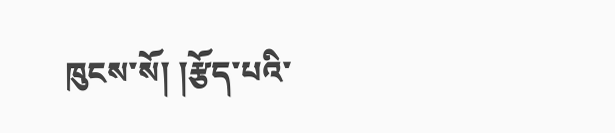ཁུངས་སོ། །རྩོད་པའི་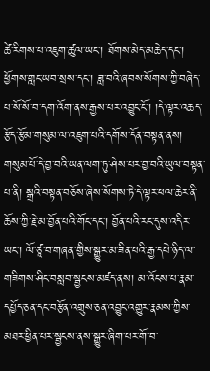ཚེ་རིགས་པ་འཇུག་ཚུལ་ཡང་། ཐོགས་མེད་མཆེད་དང་། ཕྱོགས་གླང་ཡབ་སྲས་དང་། ཟླ་བའི་ཞབས་སོགས་ཀྱི་བཞེད་པ་སོ་སོ་བ་དག་འོག་ནས་རྒྱས་པར་འབྱུང་ངོ་། །དེ་ལྟར་འཆད་རྩོད་རྩོམ་གསུམ་ལ་འཇུག་པའི་དགོས་དོན་བསྟན་ནས། གསུམ་པོ་དེ་བྱ་བའི་ཡན་ལག་ཏུ་ཤེས་པར་བྱ་བའི་ཡུལ་བསྟན་པ་ནི། སྒྲའི་བསྟན་བཅོས་ཞེས་སོགས་ཏེ་དེ་ལྟར་ཕལ་ཆེར་ནི་ཆོས་ཀྱི་རྗེ་མ་བྱོན་པའི་གོང་དང་། བྱོན་པའི་རང་དུས་འདིར་ཡང་། ལོ་ཙཱ་བ་གཞན་གྱིས་སྒྱུར་མ་ཟིན་པའི་རྒྱ་དཔེ་ཉིད་ལ་གཟིགས་ཤིང་བསླབ་སྦྱངས་མཛད་ནས། མ་འོངས་པ་རྣམ་དཔྱོད་ཅན་དང་བརྩོན་འགྲུས་ཅན་འབྱུང་འགྱུར་རྣམས་ཀྱིས་མཐར་ཕྱིན་པར་སྦྱངས་ནས་སྒྱུར་ཞིག་པར་གོ་བ་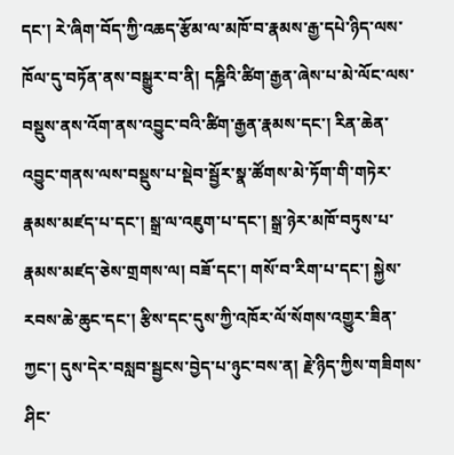དང་། རེ་ཞིག་བོད་ཀྱི་འཆད་རྩོམ་ལ་མཁོ་བ་རྣམས་རྒྱ་དཔེ་ཉིད་ལས་ཁོལ་དུ་བཏོན་ནས་བསྒྱུར་བ་ནི། དཎྜིའི་ཚིག་རྒྱན་ཞེས་པ་མེ་ལོང་ལས་བསྡུས་ནས་འོག་ནས་འབྱུང་བའི་ཚིག་རྒྱན་རྣམས་དང་། རིན་ཆེན་འབྱུང་གནས་ལས་བསྡུས་པ་སྡེབ་སྦྱོར་སྣ་ཚོགས་མེ་ཏོག་གི་གཏེར་རྣམས་མཛད་པ་དང་། སྒྲ་ལ་འཇུག་པ་དང་། སྒྲ་ཉེར་མཁོ་བཏུས་པ་རྣམས་མཛད་ཅེས་གྲགས་ལ། བཟོ་དང་། གསོ་བ་རིག་པ་དང་། སྐྱེས་རབས་ཆེ་ཆུང་དང་། རྩིས་དང་དུས་ཀྱི་འཁོར་ལོ་སོགས་འགྱུར་ཟིན་ཀྱང་། དུས་དེར་བསླབ་སྦྱངས་བྱེད་པ་ཉུང་བས་ན། རྗེ་ཉིད་ཀྱིས་གཟིགས་ཤིང་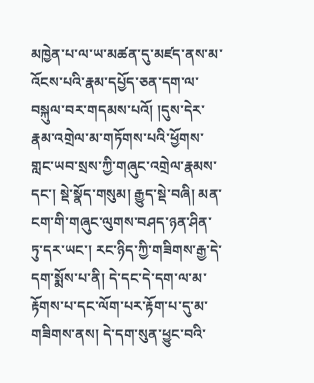མཁྱེན་པ་ལ་ཡ་མཚན་དུ་མཛད་ནས་མ་འོངས་པའི་རྣམ་དཔྱོད་ཅན་དག་ལ་བསྐུལ་བར་གདམས་པའོ། །དུས་དེར་རྣམ་འགྲེལ་མ་གཏོགས་པའི་ཕྱོགས་གླང་ཡབ་སྲས་ཀྱི་གཞུང་འགྲེལ་རྣམས་དང་། སྡེ་སྣོད་གསུམ། རྒྱུད་སྡེ་བཞི། མན་ངག་གི་གཞུང་ལུགས་བཤད་ཉན་ཤིན་ཏུ་དར་ཡང་། རང་ཉིད་ཀྱི་གཟིགས་རྒྱ་དེ་དག་སྨོས་པ་ནི། དེ་དང་དེ་དག་ལ་མ་རྟོགས་པ་དང་ལོག་པར་རྟོག་པ་དུ་མ་གཟིགས་ནས། དེ་དག་སུན་ཕྱུང་བའི་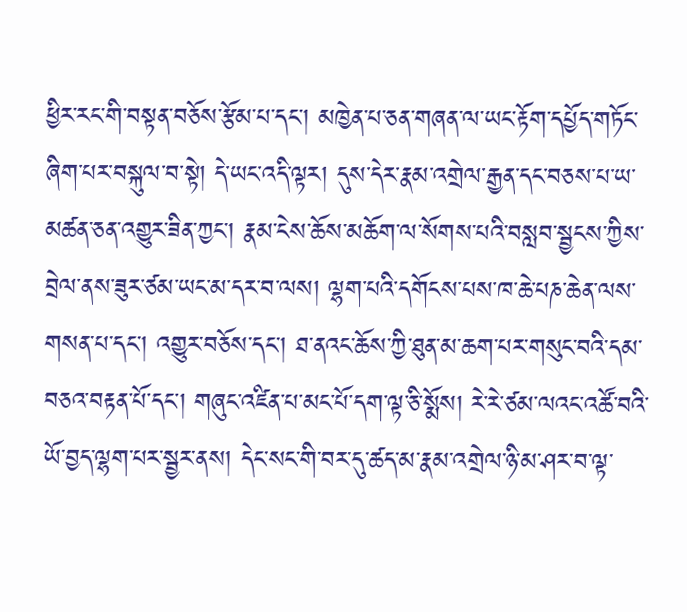ཕྱིར་རང་གི་བསྟན་བཅོས་རྩོམ་པ་དང་། མཁྱེན་པ་ཅན་གཞན་ལ་ཡང་རྟོག་དཔྱོད་གཏོང་ཞིག་པར་བསྐུལ་བ་སྟེ། དེ་ཡང་འདི་ལྟར། དུས་དེར་རྣམ་འགྲེལ་རྒྱན་དང་བཅས་པ་ཡ་མཚན་ཅན་འགྱུར་ཟིན་ཀྱང་། རྣམ་ངེས་ཆོས་མཆོག་ལ་སོགས་པའི་བསླབ་སྦྱངས་ཀྱིས་བྲེལ་ནས་ཟུར་ཙམ་ཡང་མ་དར་བ་ལས། ལྷག་པའི་དགོངས་པས་ཁ་ཆེ་པཎ་ཆེན་ལས་གསན་པ་དང་། འགྱུར་བཅོས་དང་། ཐ་ནའང་ཆོས་ཀྱི་ཐུན་མ་ཆག་པར་གསུང་བའི་དམ་བཅའ་བརྟན་པོ་དང་། གཞུང་འཛིན་པ་མང་པོ་དག་ལྟ་ཅི་སྨོས། རེ་རེ་ཙམ་ལའང་འཚོ་བའི་ཡོ་བྱད་ལྷག་པར་སྦྱར་ནས། དེང་སང་གི་བར་དུ་ཚད་མ་རྣམ་འགྲེལ་ཉི་མ་ཤར་བ་ལྟ་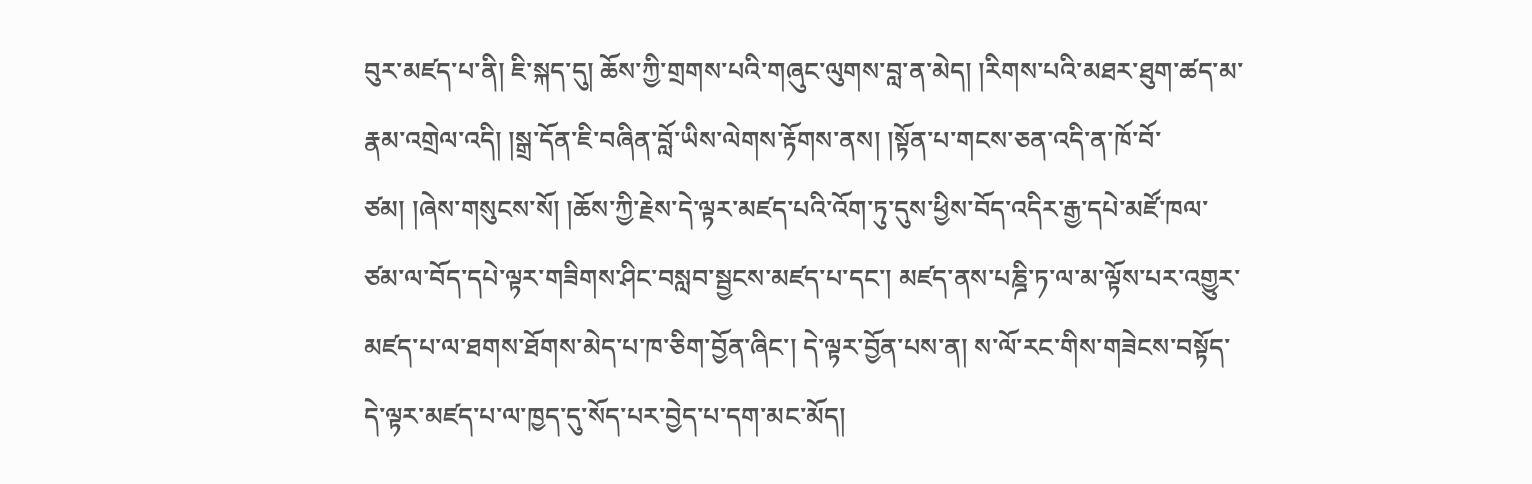བུར་མཛད་པ་ནི། ཇི་སྐད་དུ། ཆོས་ཀྱི་གྲགས་པའི་གཞུང་ལུགས་བླ་ན་མེད། །རིགས་པའི་མཐར་ཐུག་ཚད་མ་རྣམ་འགྲེལ་འདི། །སྒྲ་དོན་ཇི་བཞིན་བློ་ཡིས་ལེགས་རྟོགས་ནས། །སྟོན་པ་གངས་ཅན་འདི་ན་ཁོ་བོ་ཙམ། །ཞེས་གསུངས་སོ། །ཆོས་ཀྱི་རྗེས་དེ་ལྟར་མཛད་པའི་འོག་ཏུ་དུས་ཕྱིས་བོད་འདིར་རྒྱ་དཔེ་མཛོ་ཁལ་ཙམ་ལ་བོད་དཔེ་ལྟར་གཟིགས་ཤིང་བསླབ་སྦྱངས་མཛད་པ་དང་། མཛད་ནས་པཎྜི་ཏ་ལ་མ་ལྟོས་པར་འགྱུར་མཛད་པ་ལ་ཐགས་ཐོགས་མེད་པ་ཁ་ཅིག་བྱོན་ཞིང་། དེ་ལྟར་བྱོན་པས་ན། ས་ལོ་རང་གིས་གཟེངས་བསྟོད་དེ་ལྟར་མཛད་པ་ལ་ཁྱད་དུ་སོད་པར་བྱེད་པ་དག་མང་མོད།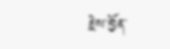རྗེས་བྱོན་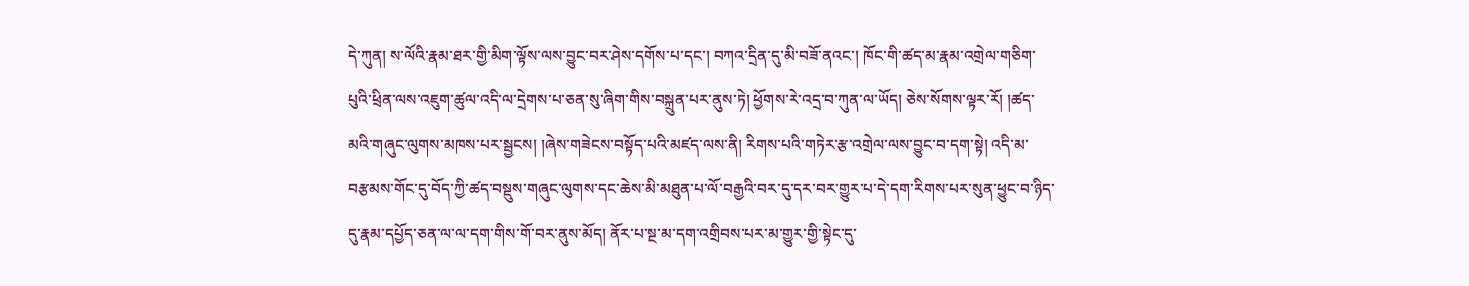དེ་ཀུན། ས་ལོའི་རྣམ་ཐར་གྱི་མིག་ལྟོས་ལས་བྱུང་བར་ཤེས་དགོས་པ་དང་། བཀའ་དྲིན་དུ་མི་བཟོ་ནའང་། ཁོང་གི་ཚད་མ་རྣམ་འགྲེལ་གཅིག་པུའི་ཕྲིན་ལས་འཇུག་ཚུལ་འདི་ལ་དྲེགས་པ་ཅན་སུ་ཞིག་གིས་བསྐྲུན་པར་ནུས་ཏེ། ཕྱོགས་རེ་འདྲ་བ་ཀུན་ལ་ཡོད། ཅེས་སོགས་ལྟར་རོ། །ཚད་མའི་གཞུང་ལུགས་མཁས་པར་སྦྱངས། །ཞེས་གཟེངས་བསྟོད་པའི་མཛད་ལས་ནི། རིགས་པའི་གཏེར་རྩ་འགྲེལ་ལས་བྱུང་བ་དག་སྟེ། འདི་མ་བརྩམས་གོང་དུ་བོད་ཀྱི་ཚད་བསྡུས་གཞུང་ལུགས་དང་ཆེས་མི་མཐུན་པ་ལོ་བརྒྱའི་བར་དུ་དར་བར་གྱུར་པ་དེ་དག་རིགས་པར་སུན་ཕྱུང་བ་ཉིད་དུ་རྣམ་དཔྱོད་ཅན་ལ་ལ་དག་གིས་གོ་བར་ནུས་མོད། ནོར་པ་སྔ་མ་དག་འགྲིབས་པར་མ་གྱུར་གྱི་སྟེང་དུ་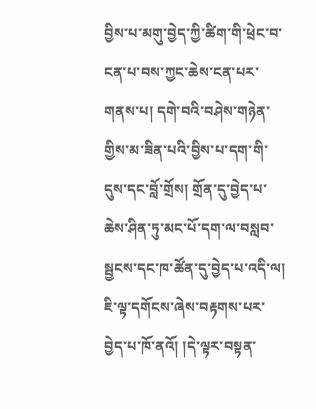བྱིས་པ་མགུ་བྱེད་ཀྱི་ཚིག་གི་ཕྲེང་བ་ངན་པ་བས་ཀྱང་ཆེས་ངན་པར་གནས་པ། དགེ་བའི་བཤེས་གཉེན་གྱིས་མ་ཟིན་པའི་བྱིས་པ་དག་གི་དུས་དང་བློ་གྲོས། གྲོན་དུ་བྱེད་པ་ཆེས་ཤིན་ཏུ་མང་པོ་དག་ལ་བསླབ་སྦྱངས་དང་ཁ་ཚོན་དུ་བྱེད་པ་འདི་ལ། ཇི་ལྟ་དགོངས་ཞེས་བརྟགས་པར་བྱེད་པ་ཁོ་ནའོ། །དེ་ལྟར་བསྟན་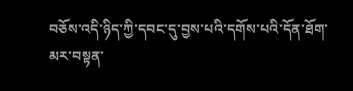བཅོས་འདི་ཉིད་ཀྱི་དབང་དུ་བྱས་པའི་དགོས་པའི་དོན་ཐོག་མར་བསྟན་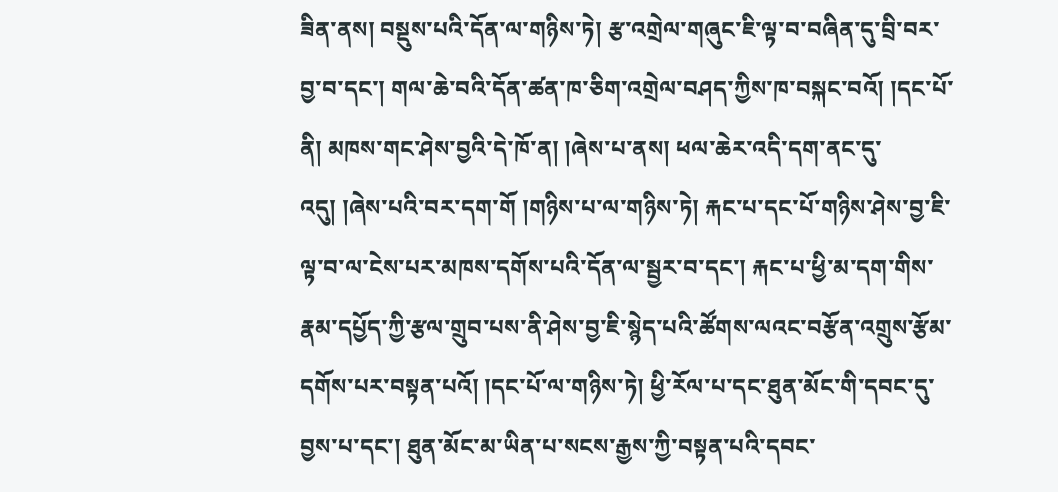ཟིན་ནས། བསྡུས་པའི་དོན་ལ་གཉིས་ཏེ། རྩ་འགྲེལ་གཞུང་ཇི་ལྟ་བ་བཞིན་དུ་བྲི་བར་བྱ་བ་དང་། གལ་ཆེ་བའི་དོན་ཚན་ཁ་ཅིག་འགྲེལ་བཤད་ཀྱིས་ཁ་བསྐང་བའོ། །དང་པོ་ནི། མཁས་གང་ཤེས་བྱའི་དེ་ཁོ་ན། །ཞེས་པ་ནས། ཕལ་ཆེར་འདི་དག་ནང་དུ་འདུ། །ཞེས་པའི་བར་དག་གོ །གཉིས་པ་ལ་གཉིས་ཏེ། རྐང་པ་དང་པོ་གཉིས་ཤེས་བྱ་ཇི་ལྟ་བ་ལ་ངེས་པར་མཁས་དགོས་པའི་དོན་ལ་སྦྱར་བ་དང་། རྐང་པ་ཕྱི་མ་དག་གིས་རྣམ་དཔྱོད་ཀྱི་རྩལ་གྲུབ་པས་ནི་ཤེས་བྱ་ཇི་སྙེད་པའི་ཚོགས་ལའང་བརྩོན་འགྲུས་རྩོམ་དགོས་པར་བསྟན་པའོ། །དང་པོ་ལ་གཉིས་ཏེ། ཕྱི་རོལ་པ་དང་ཐུན་མོང་གི་དབང་དུ་བྱས་པ་དང་། ཐུན་མོང་མ་ཡིན་པ་སངས་རྒྱས་ཀྱི་བསྟན་པའི་དབང་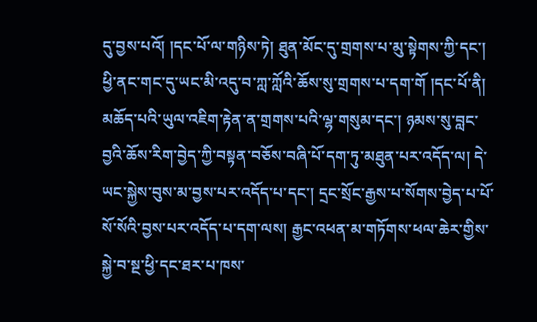དུ་བྱས་པའོ། །དང་པོ་ལ་གཉིས་ཏེ། ཐུན་མོང་དུ་གྲགས་པ་མུ་སྟེགས་ཀྱི་དང་། ཕྱི་ནང་གང་དུ་ཡང་མི་འདུ་བ་ཀླ་ཀློའི་ཆོས་སུ་གྲགས་པ་དག་གོ །དང་པོ་ནི། མཆོད་པའི་ཡུལ་འཇིག་རྟེན་ན་གྲགས་པའི་ལྷ་གསུམ་དང་། ཉམས་སུ་བླང་བྱའི་ཆོས་རིག་བྱེད་ཀྱི་བསྟན་བཅོས་བཞི་པོ་དག་ཏུ་མཐུན་པར་འདོད་ལ། དེ་ཡང་སྐྱེས་བུས་མ་བྱས་པར་འདོད་པ་དང་། དྲང་སྲོང་རྒྱས་པ་སོགས་བྱེད་པ་པོ་སོ་སོའི་བྱས་པར་འདོད་པ་དག་ལས། རྒྱང་འཕན་མ་གཏོགས་ཕལ་ཆེར་གྱིས་སྐྱེ་བ་སྔ་ཕྱི་དང་ཐར་པ་ཁས་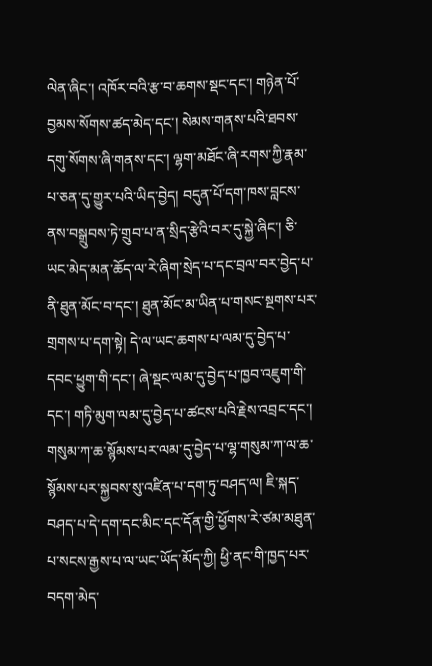ལེན་ཞིང་། འཁོར་བའི་རྩ་བ་ཆགས་སྡང་དང་། གཉེན་པོ་བྱམས་སོགས་ཚད་མེད་དང་། སེམས་གནས་པའི་ཐབས་དགུ་སོགས་ཞི་གནས་དང་། ལྷག་མཐོང་ཞི་རགས་ཀྱི་རྣམ་པ་ཅན་དུ་གྱུར་པའི་ཡིད་བྱེད། བདུན་པོ་དག་ཁས་བླངས་ནས་བསྒྲུབས་ཏེ་གྲུབ་པ་ན་སྲིད་རྩེའི་བར་དུ་སྐྱེ་ཞིང་། ཅི་ཡང་མེད་མན་ཆོད་ལ་རེ་ཞིག་སྲེད་པ་དང་བྲལ་བར་བྱེད་པ་ནི་ཐུན་མོང་བ་དང་། ཐུན་མོང་མ་ཡིན་པ་གསང་སྔགས་པར་གྲགས་པ་དག་སྟེ། དེ་ལ་ཡང་ཆགས་པ་ལམ་དུ་བྱེད་པ་དབང་ཕྱུག་གི་དང་། ཞེ་སྡང་ལམ་དུ་བྱེད་པ་ཁྱབ་འཇུག་གི་དང་། གཏི་མུག་ལམ་དུ་བྱེད་པ་ཚངས་པའི་རྗེས་འབྲང་དང་། གསུམ་ཀ་ཆ་སྙོམས་པར་ལམ་དུ་བྱེད་པ་ལྷ་གསུམ་ཀ་ལ་ཆ་སྙོམས་པར་སྐྱབས་སུ་འཛིན་པ་དག་ཏུ་བཤད་ལ། ཇི་སྐད་བཤད་པ་དེ་དག་དང་མིང་དང་དོན་གྱི་ཕྱོགས་རེ་ཙམ་མཐུན་པ་སངས་རྒྱས་པ་ལ་ཡང་ཡོད་མོད་ཀྱི། ཕྱི་ནང་གི་ཁྱད་པར་བདག་མེད་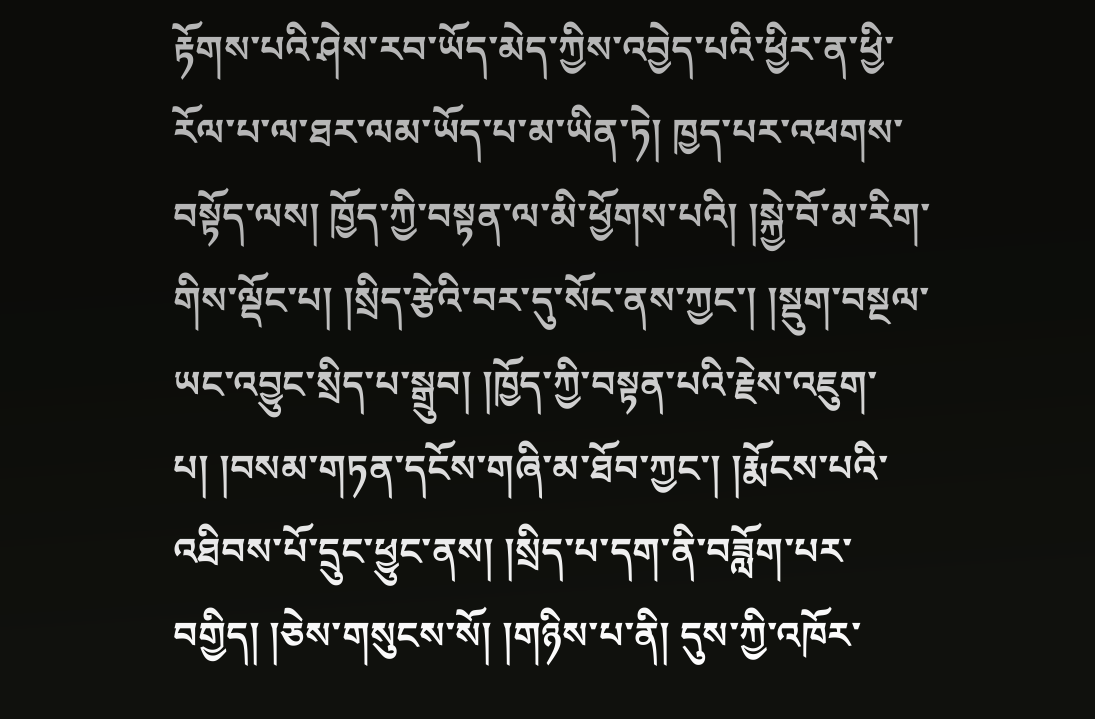རྟོགས་པའི་ཤེས་རབ་ཡོད་མེད་ཀྱིས་འབྱེད་པའི་ཕྱིར་ན་ཕྱི་རོལ་པ་ལ་ཐར་ལམ་ཡོད་པ་མ་ཡིན་ཏེ། ཁྱད་པར་འཕགས་བསྟོད་ལས། ཁྱོད་ཀྱི་བསྟན་ལ་མི་ཕྱོགས་པའི། །སྐྱེ་བོ་མ་རིག་གིས་ལྡོང་པ། །སྲིད་རྩེའི་བར་དུ་སོང་ནས་ཀྱང་། །སྡུག་བསྔལ་ཡང་འབྱུང་སྲིད་པ་སྒྲུབ། །ཁྱོད་ཀྱི་བསྟན་པའི་རྗེས་འཇུག་པ། །བསམ་གཏན་དངོས་གཞི་མ་ཐོབ་ཀྱང་། །རྨོངས་པའི་འཐིབས་པོ་དྲུང་ཕྱུང་ནས། །སྲིད་པ་དག་ནི་བཟློག་པར་བགྱིད། །ཅེས་གསུངས་སོ། །གཉིས་པ་ནི། དུས་ཀྱི་འཁོར་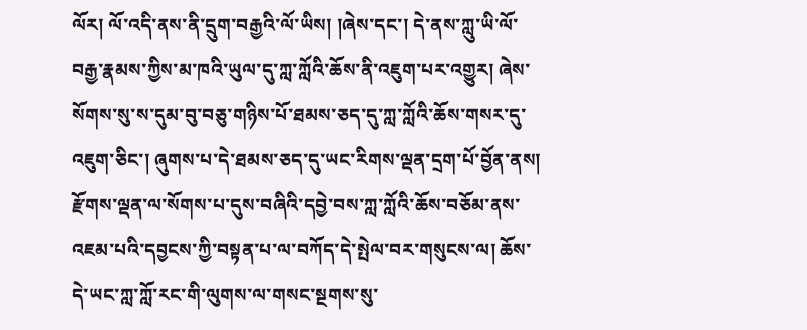ལོར། ལོ་འདི་ནས་ནི་དྲུག་བརྒྱའི་ལོ་ཡིས། །ཞེས་དང་། དེ་ནས་ཀླུ་ཡི་ལོ་བརྒྱ་རྣམས་ཀྱིས་མ་ཁའི་ཡུལ་དུ་ཀླ་ཀློའི་ཆོས་ནི་འཇུག་པར་འགྱུར། ཞེས་སོགས་སུ་ས་དུམ་བུ་བཅུ་གཉིས་པོ་ཐམས་ཅད་དུ་ཀླ་ཀློའི་ཆོས་གསར་དུ་འཇུག་ཅིང་། ཞུགས་པ་དེ་ཐམས་ཅད་དུ་ཡང་རིགས་ལྡན་དྲག་པོ་བྱོན་ནས། རྫོགས་ལྡན་ལ་སོགས་པ་དུས་བཞིའི་དབྱེ་བས་ཀླ་ཀློའི་ཆོས་བཅོམ་ནས་འཇམ་པའི་དབྱངས་ཀྱི་བསྟན་པ་ལ་བཀོད་དེ་སྤེལ་བར་གསུངས་ལ། ཆོས་དེ་ཡང་ཀླ་ཀློ་རང་གི་ལུགས་ལ་གསང་སྔགས་སུ་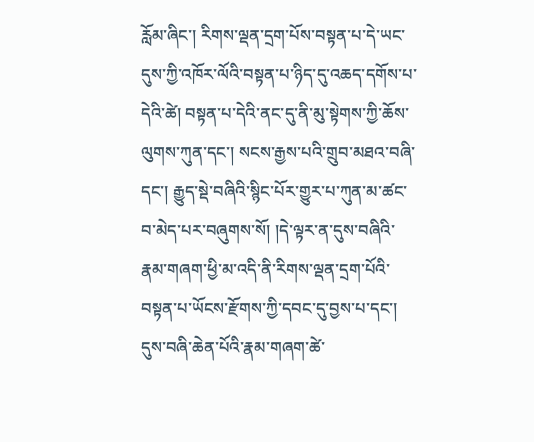རློམ་ཞིང་། རིགས་ལྡན་དྲག་པོས་བསྟན་པ་དེ་ཡང་དུས་ཀྱི་འཁོར་ལོའི་བསྟན་པ་ཉིད་དུ་འཆད་དགོས་པ་དེའི་ཚེ། བསྟན་པ་དེའི་ནང་དུ་ནི་མུ་སྟེགས་ཀྱི་ཆོས་ལུགས་ཀུན་དང་། སངས་རྒྱས་པའི་གྲུབ་མཐའ་བཞི་དང་། རྒྱུད་སྡེ་བཞིའི་སྙིང་པོར་གྱུར་པ་ཀུན་མ་ཚང་བ་མེད་པར་བཞུགས་སོ། །དེ་ལྟར་ན་དུས་བཞིའི་རྣམ་གཞག་ཕྱི་མ་འདི་ནི་རིགས་ལྡན་དྲག་པོའི་བསྟན་པ་ཡོངས་རྫོགས་ཀྱི་དབང་དུ་བྱས་པ་དང་། དུས་བཞི་ཆེན་པོའི་རྣམ་གཞག་ཚེ་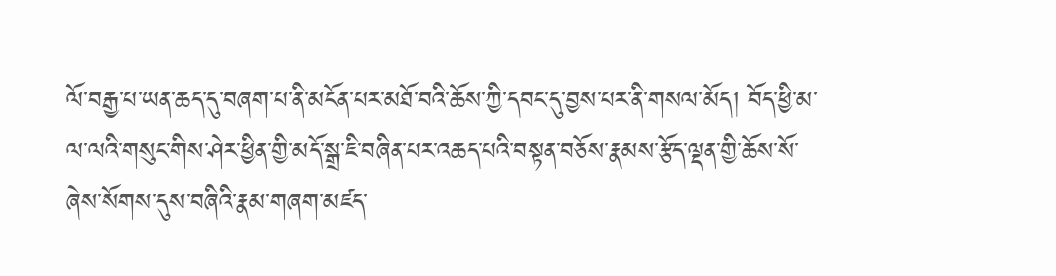ལོ་བརྒྱ་པ་ཡན་ཆད་དུ་བཞག་པ་ནི་མངོན་པར་མཐོ་བའི་ཆོས་ཀྱི་དབང་དུ་བྱས་པར་ནི་གསལ་མོད། བོད་ཕྱི་མ་ལ་ལའི་གསུང་གིས་ཤེར་ཕྱིན་གྱི་མདོ་སྒྲ་ཇི་བཞིན་པར་འཆད་པའི་བསྟན་བཅོས་རྣམས་རྩོད་ལྡན་གྱི་ཆོས་སོ་ཞེས་སོགས་དུས་བཞིའི་རྣམ་གཞག་མཛད་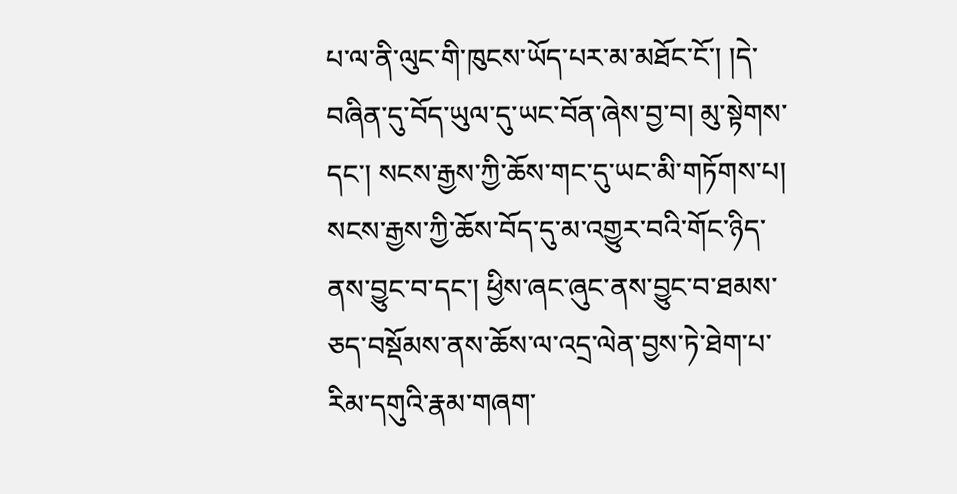པ་ལ་ནི་ལུང་གི་ཁུངས་ཡོད་པར་མ་མཐོང་ངོ་། །དེ་བཞིན་དུ་བོད་ཡུལ་དུ་ཡང་བོན་ཞེས་བྱ་བ། མུ་སྟེགས་དང་། སངས་རྒྱས་ཀྱི་ཆོས་གང་དུ་ཡང་མི་གཏོགས་པ། སངས་རྒྱས་ཀྱི་ཆོས་བོད་དུ་མ་འགྱུར་བའི་གོང་ཉིད་ནས་བྱུང་བ་དང་། ཕྱིས་ཞང་ཞུང་ནས་བྱུང་བ་ཐམས་ཅད་བསྡོམས་ནས་ཆོས་ལ་འདྲ་ལེན་བྱས་ཏེ་ཐེག་པ་རིམ་དགུའི་རྣམ་གཞག་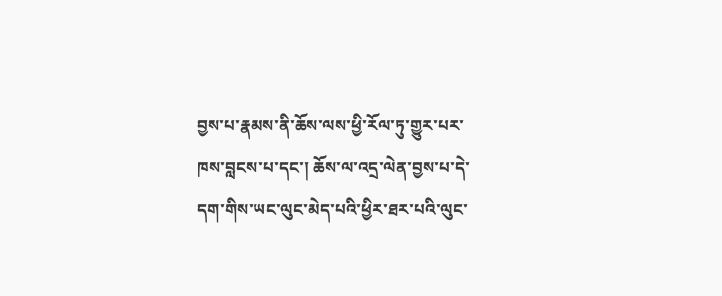བྱས་པ་རྣམས་ནི་ཆོས་ལས་ཕྱི་རོལ་ཏུ་གྱུར་པར་ཁས་བླངས་པ་དང་། ཆོས་ལ་འདྲ་ལེན་བྱས་པ་དེ་དག་གིས་ཡང་ལུང་མེད་པའི་ཕྱིར་ཐར་པའི་ལུང་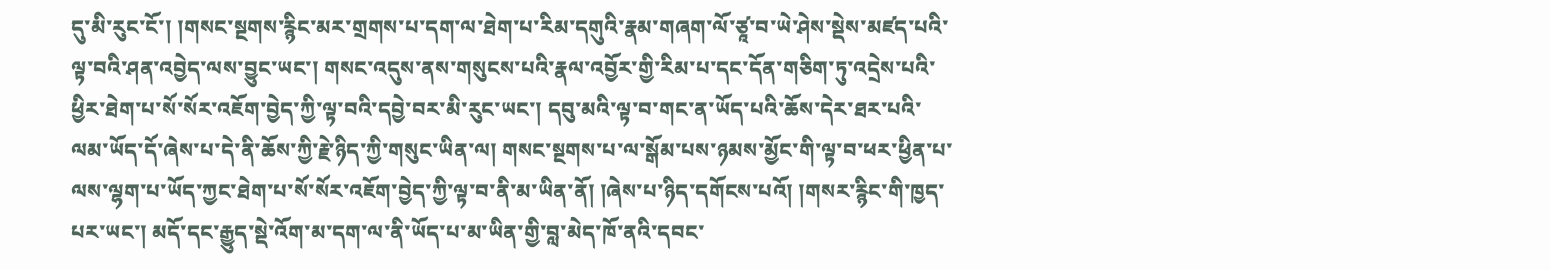དུ་མི་རུང་ངོ་། །གསང་སྔགས་རྙིང་མར་གྲགས་པ་དག་ལ་ཐེག་པ་རིམ་དགུའི་རྣམ་གཞག་ལོ་ཙཱ་བ་ཡེ་ཤེས་སྡེས་མཛད་པའི་ལྟ་བའི་ཤན་འབྱེད་ལས་བྱུང་ཡང་། གསང་འདུས་ནས་གསུངས་པའི་རྣལ་འབྱོར་གྱི་རིམ་པ་དང་དོན་གཅིག་ཏུ་འདྲེས་པའི་ཕྱིར་ཐེག་པ་སོ་སོར་འཇོག་བྱེད་ཀྱི་ལྟ་བའི་དབྱེ་བར་མི་རུང་ཡང་། དབུ་མའི་ལྟ་བ་གང་ན་ཡོད་པའི་ཆོས་དེར་ཐར་པའི་ལམ་ཡོད་དོ་ཞེས་པ་དེ་ནི་ཆོས་ཀྱི་རྗེ་ཉིད་ཀྱི་གསུང་ཡིན་ལ། གསང་སྔགས་པ་ལ་སྒོམ་པས་ཉམས་མྱོང་གི་ལྟ་བ་ཕར་ཕྱིན་པ་ལས་ལྷག་པ་ཡོད་ཀྱང་ཐེག་པ་སོ་སོར་འཇོག་བྱེད་ཀྱི་ལྟ་བ་ནི་མ་ཡིན་ནོ། །ཞེས་པ་ཉིད་དགོངས་པའོ། །གསར་རྙིང་གི་ཁྱད་པར་ཡང་། མདོ་དང་རྒྱུད་སྡེ་འོག་མ་དག་ལ་ནི་ཡོད་པ་མ་ཡིན་གྱི་བླ་མེད་ཁོ་ནའི་དབང་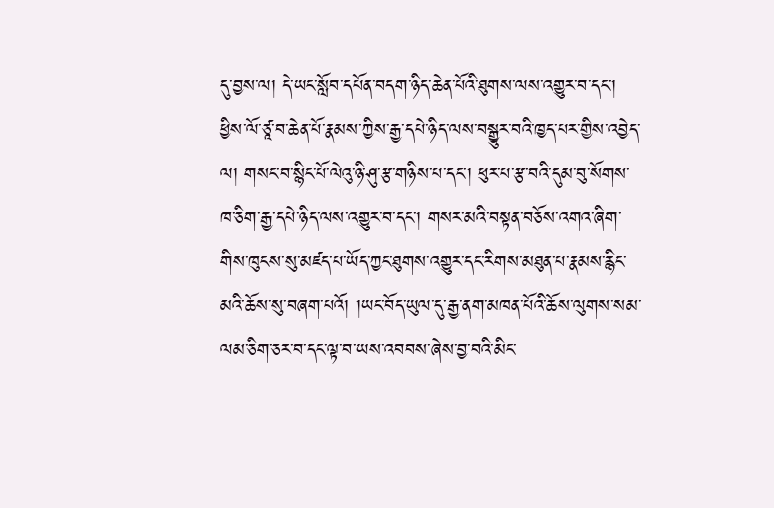དུ་བྱས་ལ། དེ་ཡང་སློབ་དཔོན་བདག་ཉིད་ཆེན་པོའི་ཐུགས་ལས་འགྱུར་བ་དང་། ཕྱིས་ལོ་ཙཱ་བ་ཆེན་པོ་རྣམས་ཀྱིས་རྒྱ་དཔེ་ཉིད་ལས་བསྒྱུར་བའི་ཁྱད་པར་གྱིས་འབྱེད་ལ། གསང་བ་སྙིང་པོ་ལེའུ་ཉི་ཤུ་རྩ་གཉིས་པ་དང་། ཕུར་པ་རྩ་བའི་དུམ་བུ་སོགས་ཁ་ཅིག་རྒྱ་དཔེ་ཉིད་ལས་འགྱུར་བ་དང་། གསར་མའི་བསྟན་བཅོས་འགའ་ཞིག་གིས་ཁུངས་སུ་མཛད་པ་ཡོད་ཀྱང་ཐུགས་འགྱུར་དང་རིགས་མཐུན་པ་རྣམས་རྙིང་མའི་ཆོས་སུ་བཞག་པའོ། །ཡང་བོད་ཡུལ་དུ་རྒྱ་ནག་མཁན་པོའི་ཆོས་ལུགས་སམ་ལམ་ཅིག་ཅར་བ་དང་ལྟ་བ་ཡས་འབབས་ཞེས་བྱ་བའི་མིང་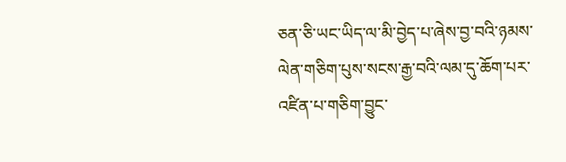ཅན་ཅི་ཡང་ཡིད་ལ་མི་བྱེད་པ་ཞེས་བྱ་བའི་ཉམས་ལེན་གཅིག་པུས་སངས་རྒྱ་བའི་ལམ་དུ་ཆོག་པར་འཛིན་པ་གཅིག་བྱུང་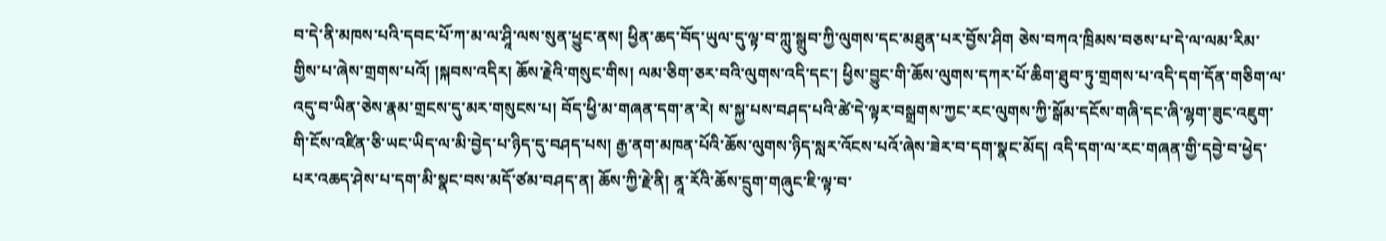བ་དེ་ནི་མཁས་པའི་དབང་པོ་ཀ་མ་ལ་ཤཱི་ལས་སུན་ཕྱུང་ནས། ཕྱིན་ཆད་བོད་ཡུལ་དུ་ལྟ་བ་ཀླུ་སྒྲུབ་ཀྱི་ལུགས་དང་མཐུན་པར་བྱོས་ཤིག ཅེས་བཀའ་ཁྲིམས་བཅས་པ་དེ་ལ་ལམ་རིམ་གྱིས་པ་ཞེས་གྲགས་པའོ། །སྐབས་འདིར། ཆོས་རྗེའི་གསུང་གིས། ལམ་ཅིག་ཅར་བའི་ལུགས་འདི་དང་། ཕྱིས་བྱུང་གི་ཆོས་ལུགས་དཀར་པོ་ཆིག་ཐུབ་ཏུ་གྲགས་པ་འདི་དག་དོན་གཅིག་ལ་འདུ་བ་ཡིན་ཅེས་རྣམ་གྲངས་དུ་མར་གསུངས་པ། བོད་ཕྱི་མ་གཞན་དག་ན་རེ། ས་སྐྱ་པས་བཤད་པའི་ཚེ་དེ་ལྟར་བསྒྲགས་ཀྱང་རང་ལུགས་ཀྱི་སྒོམ་དངོས་གཞི་དང་ཞི་ལྷག་ཟུང་འཇུག་གི་ངོས་འཛིན་ཅི་ཡང་ཡིད་ལ་མི་བྱེད་པ་ཉིད་དུ་བཤད་པས། རྒྱ་ནག་མཁན་པོའི་ཆོས་ལུགས་ཉིད་སླར་འོངས་པའོ་ཞེས་ཟེར་བ་དག་སྣང་མོད། འདི་དག་ལ་རང་གཞན་གྱི་དབྱེ་བ་ཕྱེད་པར་འཆད་ཤེས་པ་དག་མི་སྣང་བས་མདོ་ཙམ་བཤད་ན། ཆོས་ཀྱི་རྗེ་ནི། ནཱ་རོའི་ཆོས་དྲུག་གཞུང་ཇི་ལྟ་བ་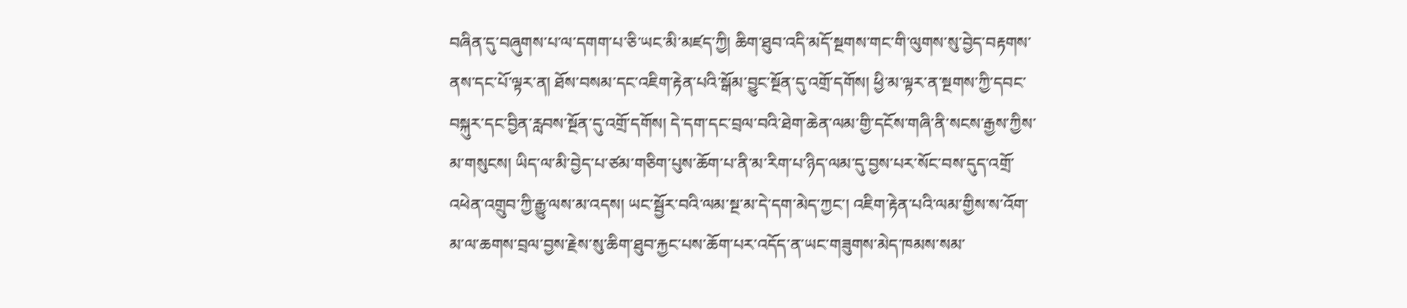བཞིན་དུ་བཞུགས་པ་ལ་དགག་པ་ཅི་ཡང་མི་མཛད་ཀྱི། ཆིག་ཐུབ་འདི་མདོ་སྔགས་གང་གི་ལུགས་སུ་བྱེད་བརྟགས་ནས་དང་པོ་ལྟར་ན། ཐོས་བསམ་དང་འཇིག་རྟེན་པའི་སྒོམ་བྱུང་སྔོན་དུ་འགྲོ་དགོས། ཕྱི་མ་ལྟར་ན་སྔགས་ཀྱི་དབང་བསྐུར་དང་བྱིན་རླབས་སྔོན་དུ་འགྲོ་དགོས། དེ་དག་དང་བྲལ་བའི་ཐེག་ཆེན་ལམ་གྱི་དངོས་གཞི་ནི་སངས་རྒྱས་ཀྱིས་མ་གསུངས། ཡིད་ལ་མི་བྱེད་པ་ཙམ་གཅིག་པུས་ཆོག་པ་ནི་མ་རིག་པ་ཉིད་ལམ་དུ་བྱས་པར་སོང་བས་དུད་འགྲོ་འཕེན་འགྲུབ་ཀྱི་རྒྱུ་ལས་མ་འདས། ཡང་སྦྱོར་བའི་ལམ་སྔ་མ་དེ་དག་མེད་ཀྱང་། འཇིག་རྟེན་པའི་ལམ་གྱིས་ས་འོག་མ་ལ་ཆགས་བྲལ་བྱས་རྗེས་སུ་ཆིག་ཐུབ་རྐྱང་པས་ཆོག་པར་འདོད་ན་ཡང་གཟུགས་མེད་ཁམས་སམ་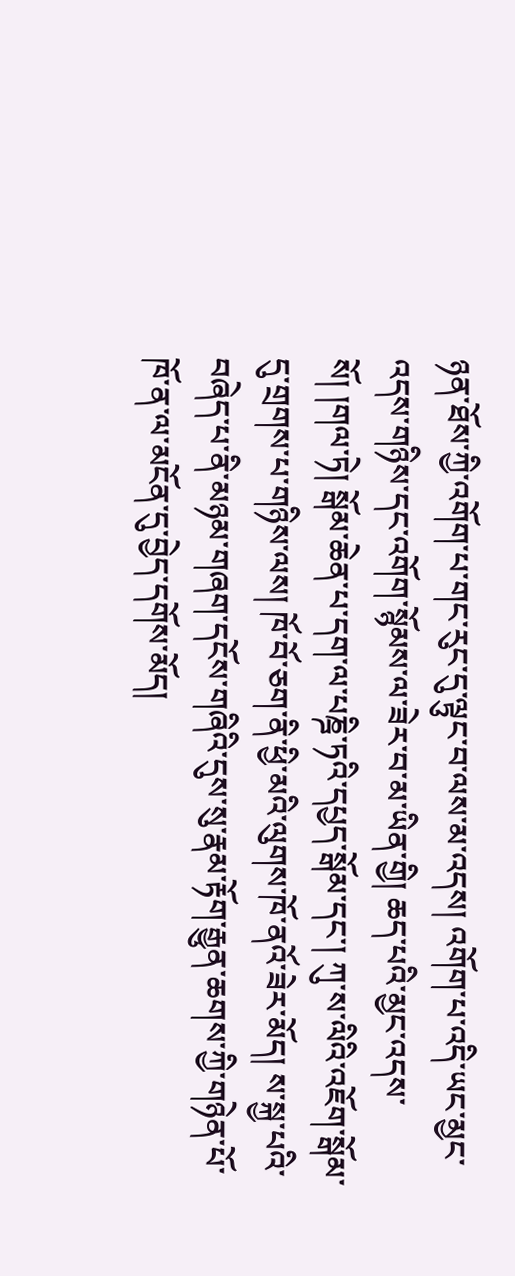ཉན་ཐོས་ཀྱི་འགོག་པ་གང་རུང་དུ་ལྟུང་བ་ལས་མ་འདས། འགོག་པ་འདི་ཡང་མྱང་འདས་གཉིས་དང་འགོག་སྙོམས་ལ་ཟེར་བ་མ་ཡིན་གྱི། ཆད་པའི་མྱང་འདས་སོ། །གལ་ཏེ། སྒོམ་ཆེན་པ་དག་ལ་པཎྜི་ཏའི་དཔྱད་སྒོམ་དང་། ཀུ་ས་ལིའི་འཇོག་སྒོམ་དུ་གྲགས་པ་གཉིས་ལས། ཁོ་བོ་ཅག་ནི་ཕྱི་མའི་ལུགས་ཁོ་ནའོ་ཟེར་མོད། ས་སྐྱ་པའི་བཞེད་པ་ནི་མཉམ་གཞག་དངོས་གཞིའི་དུས་སུ་རྣམ་རྟོག་རྒྱུན་ཆགས་ཀྱི་གཉེན་པོ་ཁོ་ན་ལ་མངོན་དུ་བྱེད་དགོས་མོད།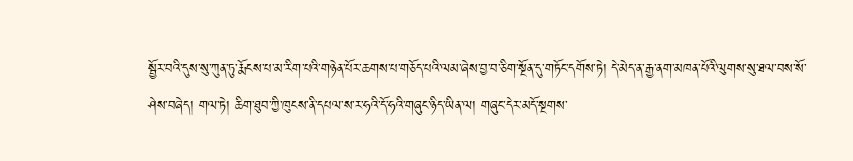སྦྱོར་བའི་དུས་སུ་ཀུན་ཏུ་རྨོངས་པ་མ་རིག་པའི་གཉེན་པོར་ཆགས་པ་གཅོད་པའི་ལམ་ཞེས་བྱ་བ་ཅིག་སྔོན་དུ་གཏོང་དགོས་ཏེ། དེ་མེད་ན་རྒྱ་ནག་མཁན་པོའི་ལུགས་སུ་ཐལ་བས་སོ་ཤེས་བཞེད། གལ་ཏེ། ཆིག་ཐུབ་ཀྱི་ཁུངས་ནི་དཔལ་ས་ར་ཧའི་དོ་ཧའི་གཞུང་ཉིད་ཡིན་ལ། གཞུང་དེར་མདོ་སྔགས་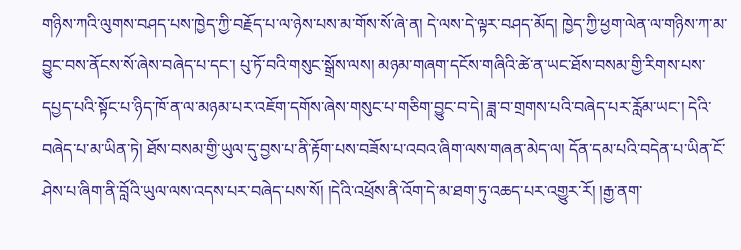གཉིས་ཀའི་ལུགས་བཤད་པས་ཁྱེད་ཀྱི་བརྗོད་པ་ལ་ཉེས་པས་མ་གོས་སོ་ཞེ་ན། དེ་ལས་དེ་ལྟར་བཤད་མོད། ཁྱེད་ཀྱི་ཕྱག་ལེན་ལ་གཉིས་ཀ་མ་བྱུང་བས་ནོངས་སོ་ཞེས་བཞེད་པ་དང་། པུ་ཏོ་བའི་གསུང་སྒྲོས་ལས། མཉམ་གཞག་དངོས་གཞིའི་ཚེ་ན་ཡང་ཐོས་བསམ་གྱི་རིགས་པས་དཔྱད་པའི་སྟོང་པ་ཉིད་ཁོ་ན་ལ་མཉམ་པར་འཇོག་དགོས་ཞེས་གསུང་པ་གཅིག་བྱུང་བ་དེ། ཟླ་བ་གྲགས་པའི་བཞེད་པར་རློམ་ཡང་། དེའི་བཞེད་པ་མ་ཡིན་ཏེ། ཐོས་བསམ་གྱི་ཡུལ་དུ་བྱས་པ་ནི་རྟོག་པས་བཟོས་པ་འབའ་ཞིག་ལས་གཞན་མེད་ལ། དོན་དམ་པའི་བདེན་པ་ཡིན་ངོ་ཤེས་པ་ཞིག་ནི་བློའི་ཡུལ་ལས་འདས་པར་བཞེད་པས་སོ། །དེའི་འཕྲོས་ནི་འོག་དེ་མ་ཐག་ཏུ་འཆད་པར་འགྱུར་རོ། །རྒྱ་ནག་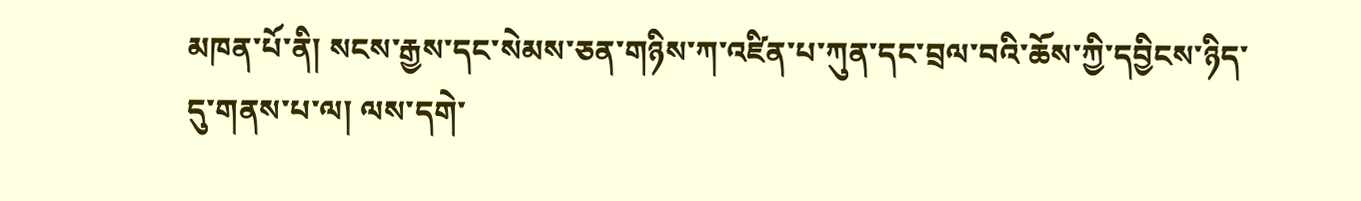མཁན་པོ་ནི། སངས་རྒྱས་དང་སེམས་ཅན་གཉིས་ཀ་འཛིན་པ་ཀུན་དང་བྲལ་བའི་ཆོས་ཀྱི་དབྱིངས་ཉིད་དུ་གནས་པ་ལ། ལས་དགེ་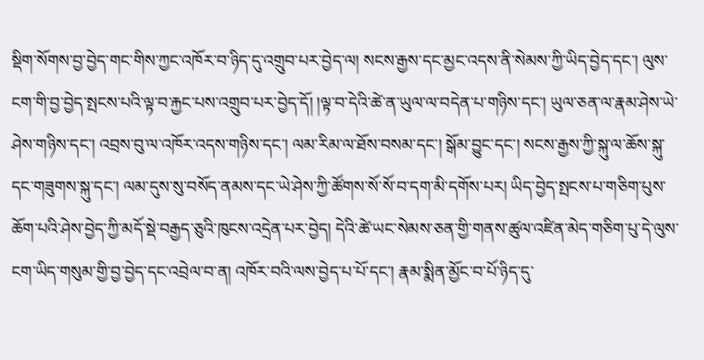སྡིག་སོགས་བྱ་བྱེད་གང་གིས་ཀྱང་འཁོར་བ་ཉིད་དུ་འགྲུབ་པར་བྱེད་ལ། སངས་རྒྱས་དང་མྱང་འདས་ནི་སེམས་ཀྱི་ཡིད་བྱེད་དང་། ལུས་ངག་གི་བྱ་བྱེད་སྤངས་པའི་ལྟ་བ་རྐྱང་པས་འགྲུབ་པར་བྱེད་དོ། །ལྟ་བ་དེའི་ཚེ་ན་ཡུལ་ལ་བདེན་པ་གཉིས་དང་། ཡུལ་ཅན་ལ་རྣམ་ཤེས་ཡེ་ཤེས་གཉིས་དང་། འབྲས་བུ་ལ་འཁོར་འདས་གཉིས་དང་། ལམ་རིམ་ལ་ཐོས་བསམ་དང་། སྒོམ་བྱུང་དང་། སངས་རྒྱས་ཀྱི་སྐུ་ལ་ཆོས་སྐུ་དང་གཟུགས་སྐུ་དང་། ལམ་དུས་སུ་བསོད་ནམས་དང་ཡེ་ཤེས་ཀྱི་ཚོགས་སོ་སོ་བ་དག་མི་དགོས་པར། ཡིད་བྱེད་སྤངས་པ་གཅིག་པུས་ཆོག་པའི་ཤེས་བྱེད་ཀྱི་མདོ་སྡེ་བརྒྱད་ཅུའི་ཁུངས་འདྲེན་པར་བྱེད། དེའི་ཚེ་ཡང་སེམས་ཅན་གྱི་གནས་ཚུལ་འཛིན་མེད་གཅིག་པུ་དེ་ལུས་ངག་ཡིད་གསུམ་གྱི་བྱ་བྱེད་དང་འབྲེལ་བ་ན། འཁོར་བའི་ལས་བྱེད་པ་པོ་དང་། རྣམ་སྨིན་མྱོང་བ་པོ་ཉིད་དུ་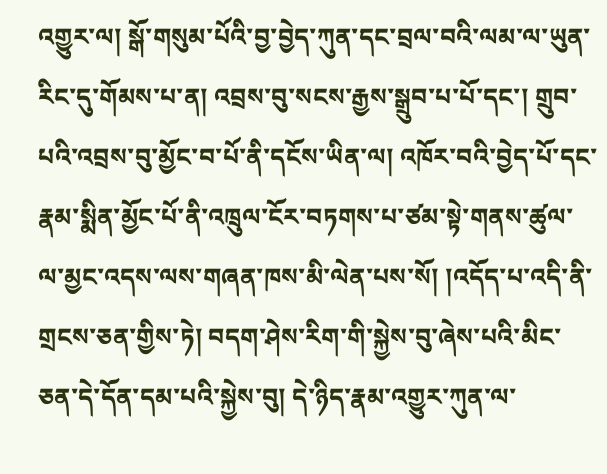འགྱུར་ལ། སྒོ་གསུམ་པོའི་བྱ་བྱེད་ཀུན་དང་བྲལ་བའི་ལམ་ལ་ཡུན་རིང་དུ་གོམས་པ་ན། འབྲས་བུ་སངས་རྒྱས་སྒྲུབ་པ་པོ་དང་། གྲུབ་པའི་འབྲས་བུ་མྱོང་བ་པོ་ནི་དངོས་ཡིན་ལ། འཁོར་བའི་བྱེད་པོ་དང་རྣམ་སྨིན་མྱོང་པོ་ནི་འཁྲུལ་ངོར་བཏགས་པ་ཙམ་སྟེ་གནས་ཚུལ་ལ་མྱང་འདས་ལས་གཞན་ཁས་མི་ལེན་པས་སོ། །འདོད་པ་འདི་ནི་གྲངས་ཅན་གྱིས་ཏེ། བདག་ཤེས་རིག་གི་སྐྱེས་བུ་ཞེས་པའི་མིང་ཅན་དེ་དོན་དམ་པའི་སྐྱེས་བུ། དེ་ཉིད་རྣམ་འགྱུར་ཀུན་ལ་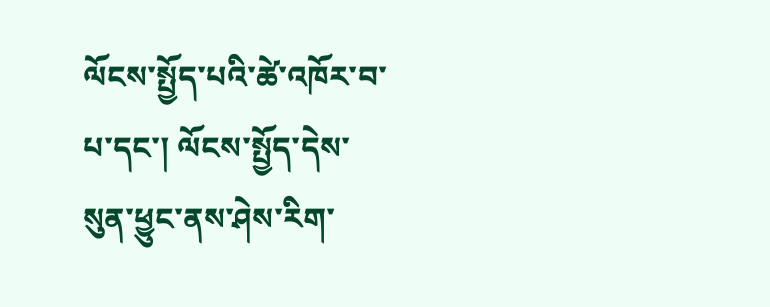ལོངས་སྤྱོད་པའི་ཚེ་འཁོར་བ་པ་དང་། ལོངས་སྤྱོད་དེས་སུན་ཕྱུང་ནས་ཤེས་རིག་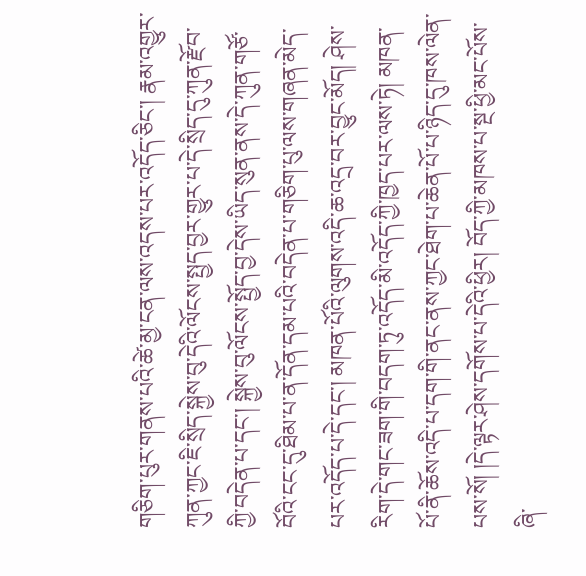གཅིག་པུར་གནས་པའི་ཚེ་མྱ་ངན་ལས་འདས་པར་འདོད་ཅིང་། རྣམ་འགྱུར་ཀུན་ཀྱང་ཇི་སྲིད་སྐྱེས་བུ་དེའི་ལོངས་སྤྱད་བྱར་གྱུར་པ་དེ་སྲིད་དུ་ཀུན་རྫོབ་ཀྱི་བདེན་པ་དང་། སྐྱེས་བུ་ལོངས་སྤྱོད་བྱ་དེས་ཡིད་སུན་ནས་དེ་ཀུན་གཙོ་བོའི་ངང་དུ་ཐིམ་པ་ན་དོན་དམ་པའི་བདེན་པ་གཅིག་པུ་ལས་གཞན་མེད་པར་འདོད་པ་དེ་དང་། མཁན་པོའི་ལུགས་འདི་ཆ་འདྲ་བར་བྱུང་མོད། ཤེས་རིག་དེ་གང་ཟག་གི་བདག་ཏུ་འདོད་མི་འདོད་ཀྱི་ཁྱད་པར་ལས་ཏེ། མཁན་པོ་ནི་ཆོས་འདི་པ་དག་གི་ནང་ནས་ཀྱང་ཐེག་པ་ཆེན་པོ་པ་ཉིད་དུ་ཁས་ལེན་པས་སོ། །དེ་ལྟར་ཤེས་དགོས་པ་དེའི་ཕྱིར། བོད་ཀྱི་མཁས་པ་སྔ་ཕྱི་མང་པོས་ཞི་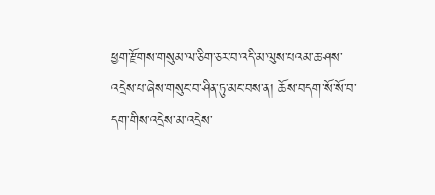ཕྱག་རྫོགས་གསུམ་ལ་ཅིག་ཅར་བ་འདི་མ་ལུས་པའམ་ཆ་ཤས་འདྲེས་པ་ཞེས་གསུང་བ་ཤིན་ཏུ་མང་བས་ན། ཆོས་བདག་སོ་སོ་བ་དག་གིས་འདྲེས་མ་འདྲེས་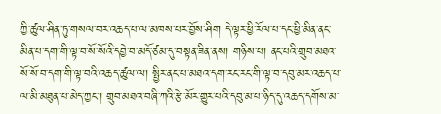ཀྱི་ཚུལ་ཤིན་ཏུ་གསལ་བར་འཆད་པ་ལ་མཁས་པར་བྱོས་ཤིག དེ་ལྟར་ཕྱི་རོལ་པ་དང་ཕྱི་མིན་ནང་མིན་པ་དག་གི་ལྟ་བ་སོ་སོའི་དབྱེ་བ་མདོ་ཙམ་དུ་བསྟན་ཟིན་ནས། གཉིས་པ། ནང་པའི་གྲུབ་མཐའ་སོ་སོ་བ་དག་གི་ལྟ་བའི་འཆད་ཚུལ་ལ། སྤྱིར་ནང་པ་མཐའ་དག་རང་རང་གི་ལྟ་བ་དབུ་མར་འཆད་པ་ལ་མི་མཐུན་པ་མེད་ཀྱང་། གྲུབ་མཐའ་བཞི་ཀའི་རྩེ་མོར་གྱུར་པའི་དབུ་མ་པ་ཉིད་དུ་འཆད་དགོས་མ་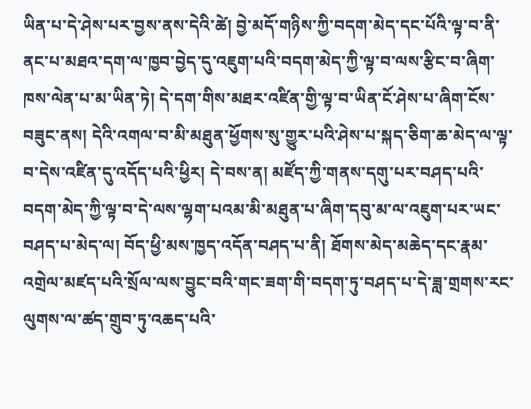ཡིན་པ་དེ་ཤེས་པར་བྱས་ནས་དེའི་ཚེ། བྱེ་མདོ་གཉིས་ཀྱི་བདག་མེད་དང་པོའི་ལྟ་བ་ནི་ནང་པ་མཐའ་དག་ལ་ཁྱབ་བྱེད་དུ་འཇུག་པའི་བདག་མེད་ཀྱི་ལྟ་བ་ལས་རྩིང་བ་ཞིག་ཁས་ལེན་པ་མ་ཡིན་ཏེ། དེ་དག་གིས་མཐར་འཛིན་གྱི་ལྟ་བ་ཡིན་ངོ་ཤེས་པ་ཞིག་ངོས་བཟུང་ནས། དེའི་འགལ་བ་མི་མཐུན་ཕྱོགས་སུ་གྱུར་པའི་ཤེས་པ་སྐད་ཅིག་ཆ་མེད་ལ་ལྟ་བ་དེས་འཛིན་དུ་འདོད་པའི་ཕྱིར། དེ་བས་ན། མཛོད་ཀྱི་གནས་དགུ་པར་བཤད་པའི་བདག་མེད་ཀྱི་ལྟ་བ་དེ་ལས་ལྷག་པའམ་མི་མཐུན་པ་ཞིག་དབུ་མ་ལ་འཇུག་པར་ཡང་བཤད་པ་མེད་ལ། བོད་ཕྱི་མས་ཁྱད་འདོན་བཤད་པ་ནི། ཐོགས་མེད་མཆེད་དང་རྣམ་འགྲེལ་མཛད་པའི་སྲོལ་ལས་བྱུང་བའི་གང་ཟག་གི་བདག་ཏུ་བཤད་པ་དེ་ཟླ་གྲགས་རང་ལུགས་ལ་ཚད་གྲུབ་ཏུ་འཆད་པའི་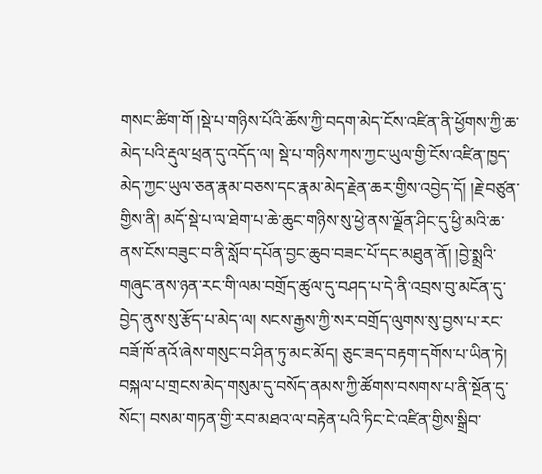གསང་ཚིག་གོ །སྡེ་པ་གཉིས་པོའི་ཆོས་ཀྱི་བདག་མེད་ངོས་འཛིན་ནི་ཕྱོགས་ཀྱི་ཆ་མེད་པའི་རྡུལ་ཕྲན་དུ་འདོད་ལ། སྡེ་པ་གཉིས་ཀས་ཀྱང་ཡུལ་གྱི་ངོས་འཛིན་ཁྱད་མེད་ཀྱང་ཡུལ་ཅན་རྣམ་བཅས་དང་རྣམ་མེད་རྗེན་ཆར་གྱིས་འབྱེད་དོ། །རྗེ་བཙུན་གྱིས་ནི། མདོ་སྡེ་པ་ལ་ཐེག་པ་ཆེ་ཆུང་གཉིས་སུ་ཕྱེ་ནས་ལྗོན་ཤིང་དུ་ཕྱི་མའི་ཆ་ནས་ངོས་བཟུང་བ་ནི་སློབ་དཔོན་བྱང་ཆུབ་བཟང་པོ་དང་མཐུན་ནོ། །བྱེ་སྨྲའི་གཞུང་ནས་ཉན་རང་གི་ལམ་བགྲོད་ཚུལ་དུ་བཤད་པ་དེ་ནི་འབྲས་བུ་མངོན་དུ་བྱེད་ནུས་སུ་རྩོད་པ་མེད་ལ། སངས་རྒྱས་ཀྱི་སར་བགྲོད་ལུགས་སུ་བྱས་པ་རང་བཟོ་ཁོ་ནའོ་ཞེས་གསུང་བ་ཤིན་ཏུ་མང་མོད། ཅུང་ཟད་བརྟག་དགོས་པ་ཡིན་ཏེ། བསྐལ་པ་གྲངས་མེད་གསུམ་དུ་བསོད་ནམས་ཀྱི་ཚོགས་བསགས་པ་ནི་སྔོན་དུ་སོང་། བསམ་གཏན་གྱི་རབ་མཐའ་ལ་བརྟེན་པའི་ཏིང་ངེ་འཛིན་གྱིས་སྒྲིབ་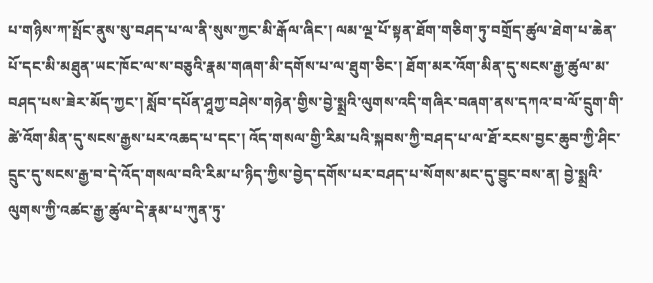པ་གཉིས་ཀ་སྤོང་ནུས་སུ་བཤད་པ་ལ་ནི་སུས་ཀྱང་མི་རྒོལ་ཞིང་། ལམ་ལྔ་པོ་སྟན་ཐོག་གཅིག་ཏུ་བགྲོད་ཚུལ་ཐེག་པ་ཆེན་པོ་དང་མི་མཐུན་ཡང་ཁོང་ལ་ས་བཅུའི་རྣམ་གཞག་མི་དགོས་པ་ལ་ཐུག་ཅིང་། ཐོག་མར་འོག་མིན་དུ་སངས་རྒྱ་ཚུལ་མ་བཤད་པས་ཟེར་མོད་ཀྱང་། སློབ་དཔོན་ཤཱཀྱ་བཤེས་གཉེན་གྱིས་བྱེ་སྨྲའི་ལུགས་འདི་གཞིར་བཞག་ནས་དཀའ་བ་ལོ་དྲུག་གི་ཚེ་འོག་མིན་དུ་སངས་རྒྱས་པར་འཆད་པ་དང་། འོད་གསལ་གྱི་རིམ་པའི་སྐབས་ཀྱི་བཤད་པ་ལ་ཐོ་རངས་བྱང་ཆུབ་ཀྱི་ཤིང་དྲུང་དུ་སངས་རྒྱ་བ་དེ་འོད་གསལ་བའི་རིམ་པ་ཉིད་ཀྱིས་བྱེད་དགོས་པར་བཤད་པ་སོགས་མང་དུ་བྱུང་བས་ན། བྱེ་སྨྲའི་ལུགས་ཀྱི་འཚང་རྒྱ་ཚུལ་དེ་རྣམ་པ་ཀུན་ཏུ་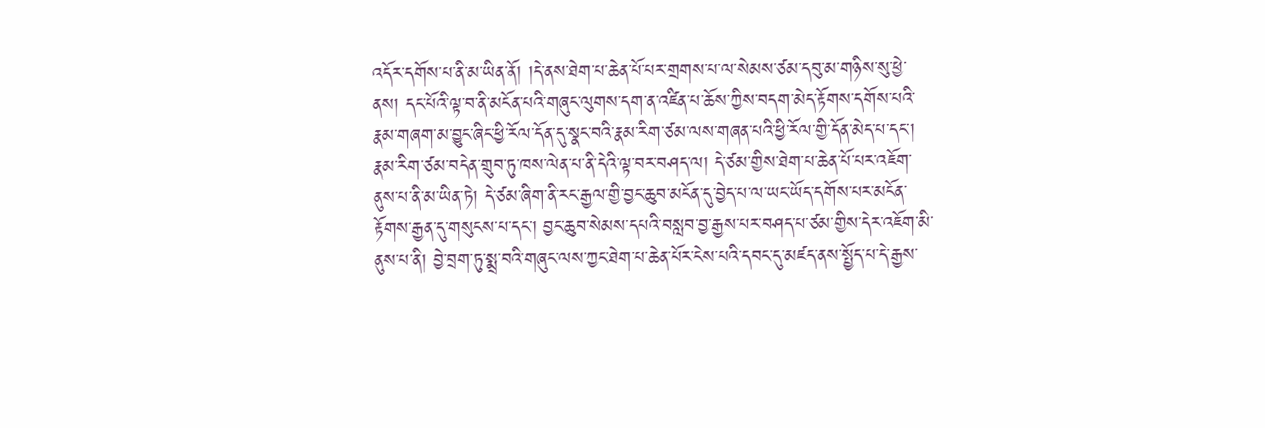འདོར་དགོས་པ་ནི་མ་ཡིན་ནོ། །དེ་ནས་ཐེག་པ་ཆེན་པོ་པར་གྲགས་པ་ལ་སེམས་ཙམ་དབུ་མ་གཉིས་སུ་ཕྱེ་ནས། དང་པོའི་ལྟ་བ་ནི་མངོན་པའི་གཞུང་ལུགས་དག་ན་འཛིན་པ་ཆོས་ཀྱིས་བདག་མེད་རྟོགས་དགོས་པའི་རྣམ་གཞག་མ་བྱུང་ཞིང་ཕྱི་རོལ་དོན་དུ་སྣང་བའི་རྣམ་རིག་ཙམ་ལས་གཞན་པའི་ཕྱི་རོལ་གྱི་དོན་མེད་པ་དང་། རྣམ་རིག་ཙམ་བདེན་གྲུབ་ཏུ་ཁས་ལེན་པ་ནི་དེའི་ལྟ་བར་བཤད་ལ། དེ་ཙམ་གྱིས་ཐེག་པ་ཆེན་པོ་པར་འཇོག་ནུས་པ་ནི་མ་ཡིན་ཏེ། དེ་ཙམ་ཞིག་ནི་རང་རྒྱལ་གྱི་བྱང་ཆུབ་མངོན་དུ་བྱེད་པ་ལ་ཡང་ཡོད་དགོས་པར་མངོན་རྟོགས་རྒྱན་དུ་གསུངས་པ་དང་། བྱང་ཆུབ་སེམས་དཔའི་བསླབ་བྱ་རྒྱས་པར་བཤད་པ་ཙམ་གྱིས་དེར་འཇོག་མི་ནུས་པ་ནི། བྱེ་བྲག་ཏུ་སྨྲ་བའི་གཞུང་ལས་ཀྱང་ཐེག་པ་ཆེན་པོར་ངེས་པའི་དབང་དུ་མཛད་ནས་སྤྱོད་པ་དེ་རྒྱས་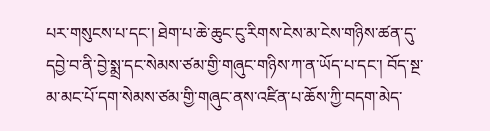པར་གསུངས་པ་དང་། ཐེག་པ་ཆེ་ཆུང་ངུ་རིགས་ངེས་མ་ངེས་གཉིས་ཚན་དུ་དབྱེ་བ་ནི་བྱེ་སྨྲ་དང་སེམས་ཙམ་གྱི་གཞུང་གཉིས་ཀ་ན་ཡོད་པ་དང་། བོད་སྔ་མ་མང་པོ་དག་སེམས་ཙམ་གྱི་གཞུང་ནས་འཛིན་པ་ཆོས་ཀྱི་བདག་མེད་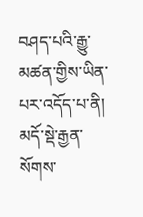བཤད་པའི་རྒྱུ་མཚན་གྱིས་ཡིན་པར་འདོད་པ་ནི། མདོ་སྡེ་རྒྱན་སོགས་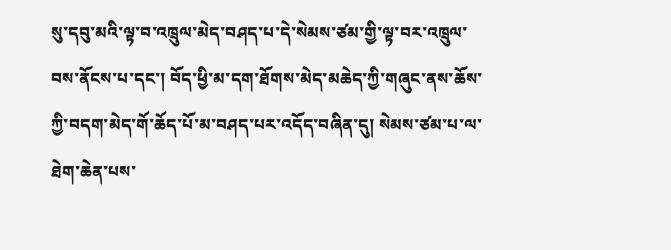སུ་དབུ་མའི་ལྟ་བ་འཁྲུལ་མེད་བཤད་པ་དེ་སེམས་ཙམ་གྱི་ལྟ་བར་འཁྲུལ་བས་ནོངས་པ་དང་། བོད་ཕྱི་མ་དག་ཐོགས་མེད་མཆེད་ཀྱི་གཞུང་ནས་ཆོས་ཀྱི་བདག་མེད་གོ་ཆོད་པོ་མ་བཤད་པར་འདོད་བཞིན་དུ། སེམས་ཙམ་པ་ལ་ཐེག་ཆེན་པས་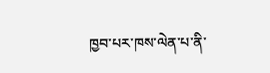ཁྱབ་པར་ཁས་ལེན་པ་ནི་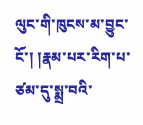ལུང་གི་ཁུངས་མ་བྱུང་ངོ་། །རྣམ་པར་རིག་པ་ཙམ་དུ་སྨྲ་བའི་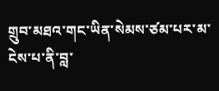གྲུབ་མཐའ་གང་ཡིན་སེམས་ཙམ་པར་མ་ངེས་པ་ནི་བླ་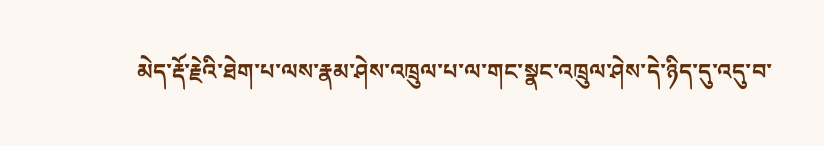མེད་རྡོ་རྗེའི་ཐེག་པ་ལས་རྣམ་ཤེས་འཁྲུལ་པ་ལ་གང་སྣང་འཁྲུལ་ཤེས་དེ་ཉིད་དུ་འདུ་བ་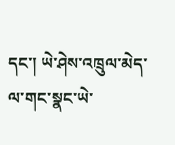དང་། ཡེ་ཤེས་འཁྲུལ་མེད་ལ་གང་སྣང་ཡེ་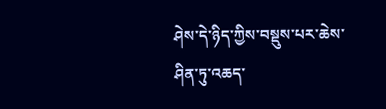ཤེས་དེ་ཉིད་ཀྱིས་བསྡུས་པར་ཆེས་ཤིན་ཏུ་འཆད་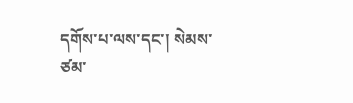དགོས་པ་ལས་དང་། སེམས་ཙམ་